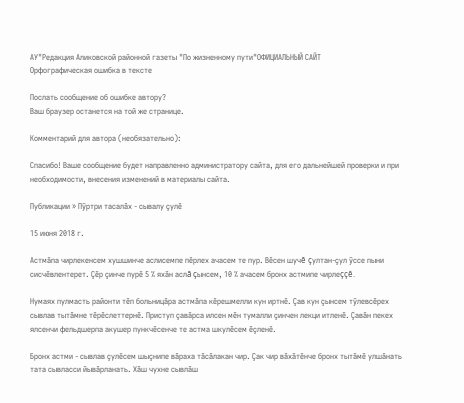АУ"Редакция Аликовской районной газеты "По жизненному пути"ОФИЦИАЛЬНЫЙ САЙТ
Орфографическая ошибка в тексте

Послать сообщение об ошибке автору?
Ваш браузер останется на той же странице.

Комментарий для автора (необязательно):

Спасибо! Ваше сообщение будет направленно администратору сайта, для его дальнейшей проверки и при необходимости, внесения изменений в материалы сайта.

Публикации » Пÿртри тасалăх - сывалу çулĕ

15 июня 2018 г.

Астмăпа чирлекенсем хушшинче аслисемпе пĕрлех ачасем те пур. Вĕсен шучĕ çултан-çул ÿссе пыни сисчĕвлентерет. Çĕр çинче пурĕ 5 % яхăн аслă çынсем, 10 % ачасем бронх астмипе чирлеççĕ.

Нумаях пулмасть районти тĕп больницăра астмăпа кĕрешмелли кун иртнĕ. Çав кун çынсем тÿлевсĕрех сывлав тытăмне тĕрĕслеттернĕ. Приступ çавăрса илсен мĕн тумалли çинчен лекци итленĕ. Çавăн пекех ялсенчи фельдшерпа акушер пункчĕсенче те астма шкулĕсем ĕçленĕ.

Бронх астми - сывлав çулĕсем шыçнипе вăраха тăсăлакан чир. Çак чир вăхăтĕнче бронх тытăмĕ улшăнать тата сывласси йывăрланать. Хăш чухне сывлăш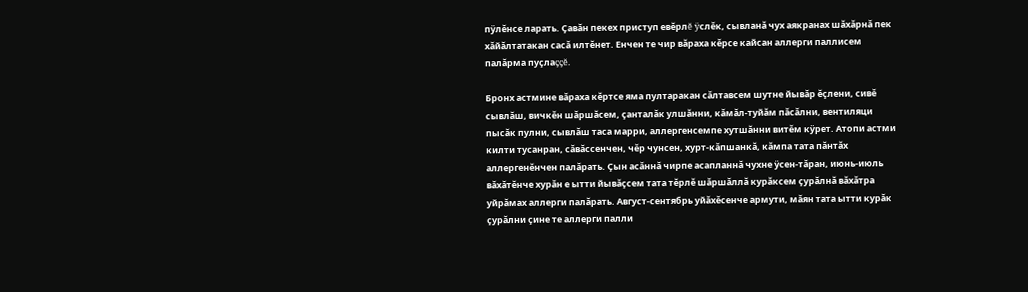пÿлĕнсе ларать. Çавăн пекех приступ евĕрлĕ ÿслĕк, сывланă чух аякранах шăхăрнă пек хăйăлтатакан сасă илтĕнет. Енчен те чир вăраха кĕрсе кайсан аллерги паллисем палăрма пуçлаççĕ.

Бронх астмине вăраха кĕртсе яма пултаракан сăлтавсем шутне йывăр ĕçлени, сивĕ сывлăш, вичкĕн шăршăсем, çанталăк улшăнни, кăмăл-туйăм пăсăлни, вентиляци пысăк пулни, сывлăш таса марри, аллергенсемпе хутшăнни витĕм кÿрет. Атопи астми килти тусанран, сăвăссенчен, чĕр чунсен, хурт-кăпшанкă, кăмпа тата пăнтăх аллергенĕнчен палăрать. Çын асăннă чирпе асапланнă чухне ÿсен-тăран, июнь-июль вăхăтĕнче хурăн е ытти йывăçсем тата тĕрлĕ шăршăллă курăксем çурăлнă вăхăтра уйрăмах аллерги палăрать. Август-сентябрь уйăхĕсенче армути, мăян тата ытти курăк çурăлни çине те аллерги палли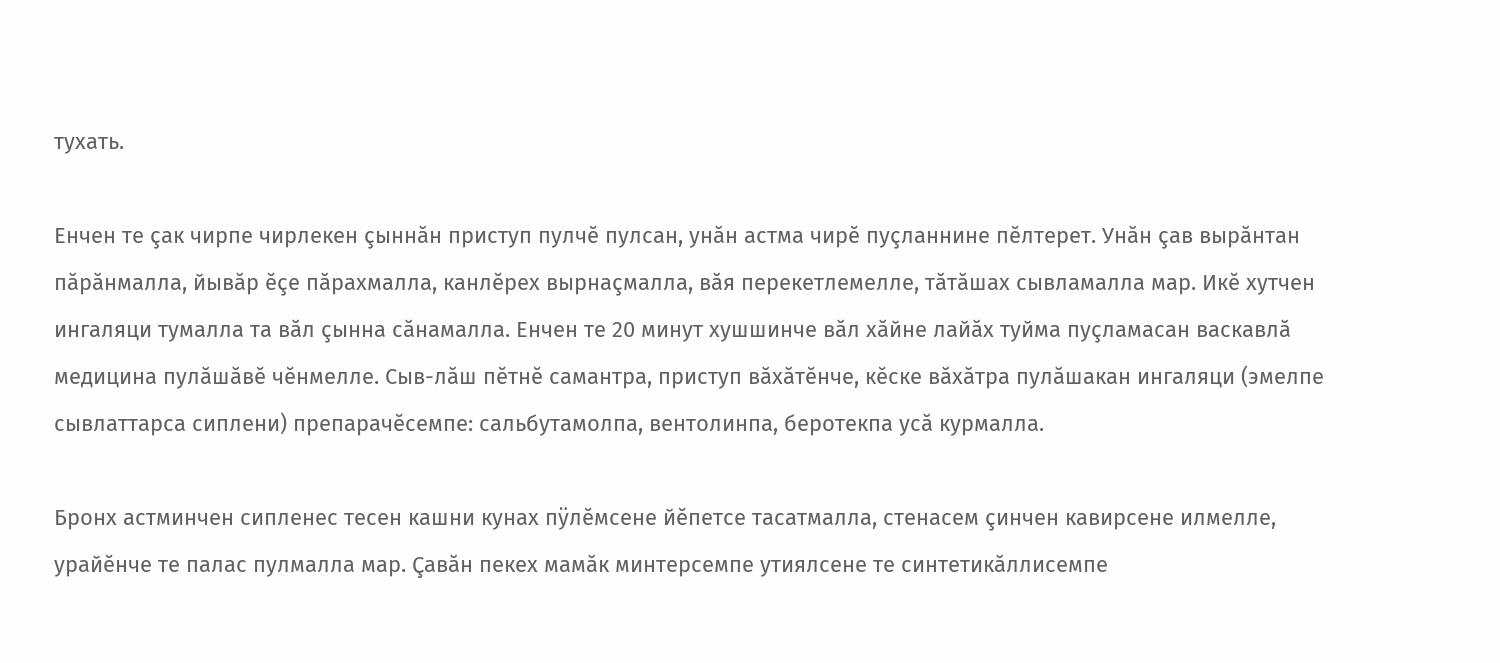тухать.

Енчен те çак чирпе чирлекен çыннăн приступ пулчĕ пулсан, унăн астма чирĕ пуçланнине пĕлтерет. Унăн çав вырăнтан пăрăнмалла, йывăр ĕçе пăрахмалла, канлĕрех вырнаçмалла, вăя перекетлемелле, тăтăшах сывламалла мар. Икĕ хутчен ингаляци тумалла та вăл çынна сăнамалла. Енчен те 20 минут хушшинче вăл хăйне лайăх туйма пуçламасан васкавлă медицина пулăшăвĕ чĕнмелле. Сыв-лăш пĕтнĕ самантра, приступ вăхăтĕнче, кĕске вăхăтра пулăшакан ингаляци (эмелпе сывлаттарса сиплени) препарачĕсемпе: сальбутамолпа, вентолинпа, беротекпа усă курмалла.

Бронх астминчен сипленес тесен кашни кунах пÿлĕмсене йĕпетсе тасатмалла, стенасем çинчен кавирсене илмелле, урайĕнче те палас пулмалла мар. Çавăн пекех мамăк минтерсемпе утиялсене те синтетикăллисемпе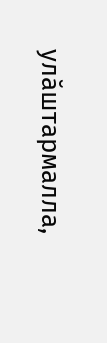улăштармалла,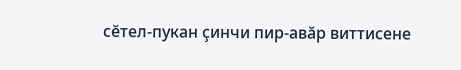сĕтел-пукан çинчи пир-авăр виттисене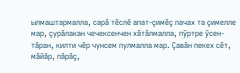ылмаштармалла, сарă тĕслĕ апат-çимĕç пачах та çимелле мар, çурăлакан чечексенчен хăтăлмалла, пÿртре ÿсен-тăран, килти чĕр чунсем пулмалла мар. Çавăн пекех сĕт, мăйăр, пăрăç,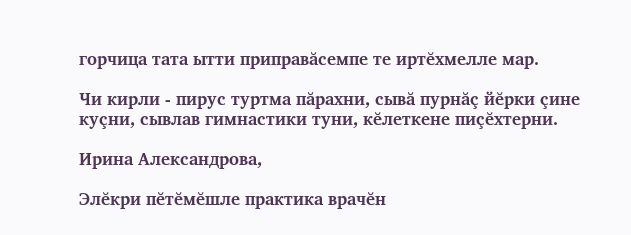горчица тата ытти приправăсемпе те иртĕхмелле мар.

Чи кирли - пирус туртма пăрахни, сывă пурнăç йĕрки çине куçни, сывлав гимнастики туни, кĕлеткене пиçĕхтерни.

Ирина Александрова,

Элĕкри пĕтĕмĕшле практика врачĕн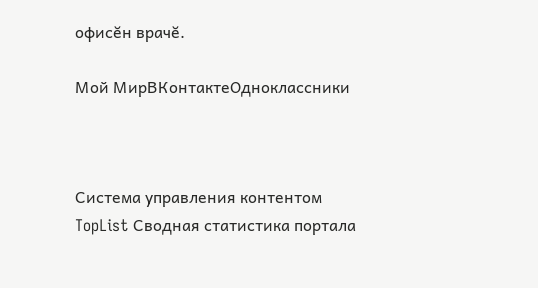офисĕн врачĕ.

Мой МирВКонтактеОдноклассники



Система управления контентом
TopList Сводная статистика портала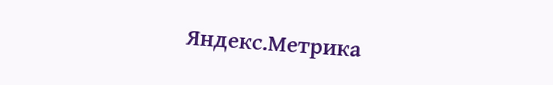Яндекс.Метрика